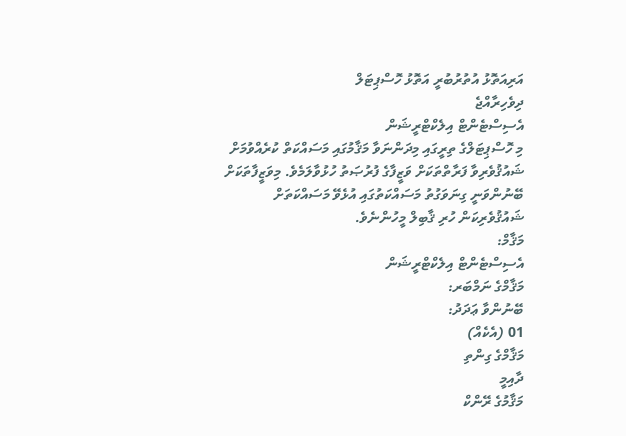އަރިއަތޮޅު އުތުރުބުރީ އަތޮޅު ހޮސްޕިޓަލް
ދިވެހިރާއްޖެ
އެސިސްޓެންޓް އިލެކްޓްރީޝަން
މި ހޮސްޕިޓަލްގެ ތިރީގައި މިދަންނަވާ މަޤާމުގައި މަސައްކަތް ކުރެއްވުމަށް ޝައުޤުވެރިވާ ފަރާތްތަކަށް ވަޒީފާގެ ފުރުޞަތު ހުޅުވާލަމެވެ. މިވަޒީފާތަކަށް ބޭނުންވަނީ ގިނަވަގުތު މަސައްކަތުގައި އުޅެވޭ މަސައްކަތަށް ޝައުޤުވެރިކަން ހުރި ޤާބިލް މީހުންނެވެ.
މަޤާމް:
އެސިސްޓެންޓް އިލެކްޓްރީޝަން
މަޤާމްގެ ނަމްބަރ:
ބޭނުންވާ ޢަދަދު:
01 (އެކެއް)
މަޤާމްގެ ގިންތި
ދާއިމީ
މަޤާމުގެ ރޭންކް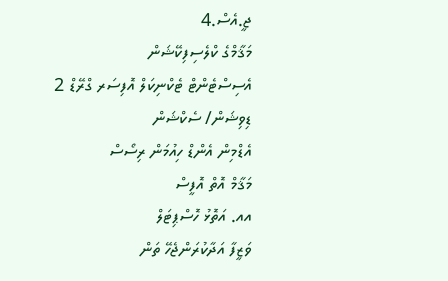ޖީ.އެސް.4
މަޤާމްގެ ކްލެސިފިކޭޝަން
އެސިސްޓެންޓް ޓެކްނިކަލް އޮފިސަރ ގްރޭޑް 2
ޑިވިޝަން/ ސެކްޝަން
އެޑްމިން އެންޑް ހިއުމަން ރިސޯސް
މަޤާމް އޮތް އޮފީސް
އއ. އަތޮޅު ހޮސްޕިޓަލް
ވަޒީފާ އަދާކުރަންޖެހޭ ތަން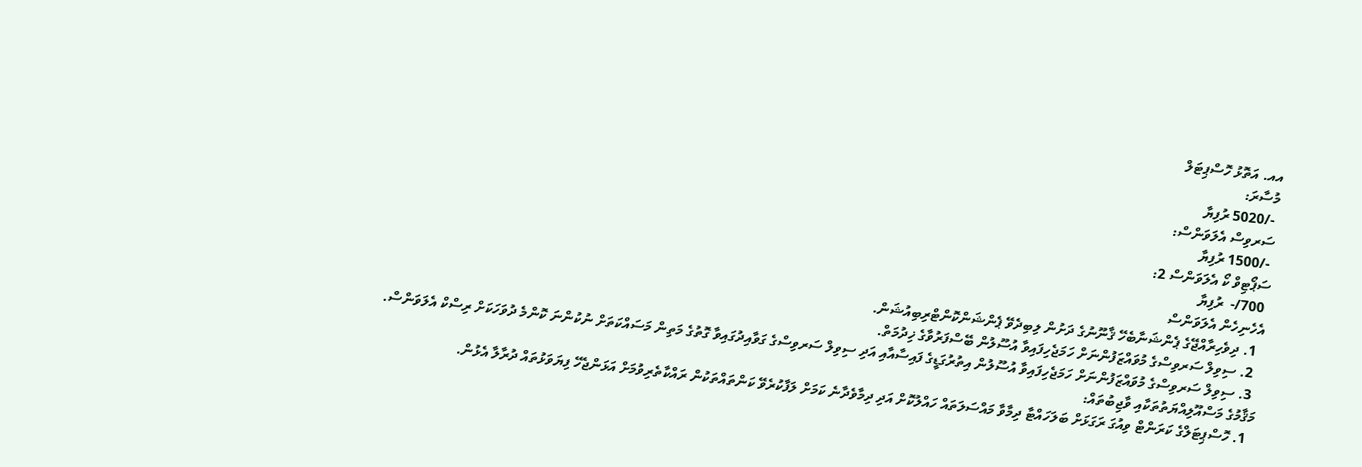އއ. އަތޮޅު ހޮސްޕިޓަލް
މުސާރަ:
 -/5020 ރުފިޔާ
ސަރވިސް އެލަވަންސް:
 -/1500 ރުފިޔާ
ސަޕޯޓިވް ކޯ އެލަވަންސް 2:
 700/-  ރުފިޔާ
އެހެނިހެން އެލަވަންސް
  1. ދިވެހިރާއްޖޭގެ ޕެންޝަނާބެހޭ ޤާނޫނުގެ ދަށުން ލިބިދެވޭ ޕެންޝަންކޮންޓްރިބިއުޝަން.
  2. ސިވިލް ސަރވިސްގެ މުވައްޒަފުންނަށް ހަމަޖެހިފައިވާ އުސޫލުން ބޭސްފަރުވާގެ ޚިދުމަތް.
  3. ސިވިލް ސަރވިސްގެ މުވައްޒަފުންނަށް ހަމަޖެހިފައިވާ އުސޫލުން އިތުރުގަޑީގެ ފައިސާއާއި އަދި ސިވިލް ސަރވިސްގެ ގަވާއިދުގައިވާ ގޮތުގެ މަތިން މަސައްކަތަށް ނުކުންނަ ކޮންމެ ދުވަހަކަށް ރިސްކް އެލަވަންސް.
މަޤާމުގެ މަސްއޫލިއްޔަތުތަކާއި ވާޖިބުތައް:
  1. ހޮސްޕިޓަލްގެ ކަރަންޓް ވިއުގަ ރަގަޅަށް ބަލަހައްޓާ ދިމާވާ މައްސަލަތައް ހައްލުކޮށް އަދި ދިމާވެދާނެ ކަމަށް ލަފާކުރެވޭ ކަންތައްތަކުން ރައްކާތެރިވުމަށް އަޅަންޖެހޭ ފިޔަވަޅުތައް ދުރާލާ އެޅުން.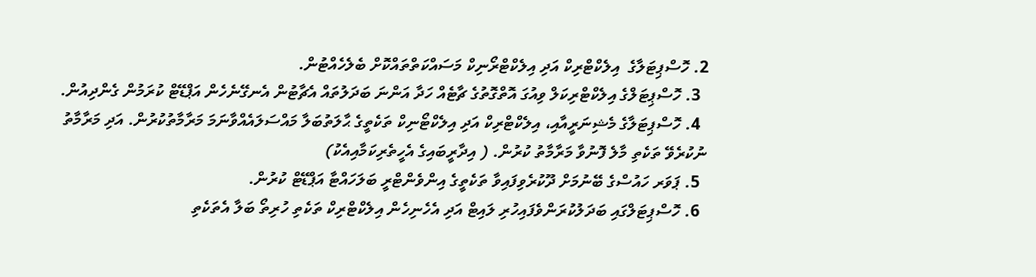2. ހޮސްޕިޓަލާގެ  އިލެކްޓްރިކް އަދި އިލެކްޓްރޯނިކް މަސައްކަތްތައްކޮށް ބެލެހެއްޓުން.
  3. ހޮސްޕިޓަލްގެ އިލެކްޓްރިކަލް ވިއުގަ އޮތްގޮތުގެ ޗާޓެއް ހަދާ އަންނަ ބަދަލުތައް އެޗާޓުން އެނގޭނެހެން އަޕްޑޭޓް ކުރަމުން ގެންދިއުން.
  4. ހޮސްޕިޓަލާގެ މެޝިނަރީއާއި، އިލެކްޓްރިކް އަދި އިލެކްޓޯނިކް ތަކެތީގެ ޙާލަތުބަލާ މައްސަލައެއްވާނަމަ މަރާމާތުކުރުން. އަދި މަރާމާތު ނުކުރެވޭ ތަކެތި މާލެ ފޮނުވާ މަރާމާތު ކުރުން. ( އިދާރީބައިގެ އެހީތެރިކަމާއިއެކު)
  5. ޕަވަރ ހައުސްގެ ބޭނުމަށް ދޫކުރެވިފައިވާ ތަކެތީގެ އިންވެންޓްރީ ބަލަހައްޓާ އަޕްޑޭޓް ކުރުން.
  6. ހޮސްޕިޓަލްގައި ބަދަލުކުރަންވެފައިހުރި ލައިޓް އަދި އެހެނިހެން އިލެކްޓްރިކް ތަކެތި ހުރިތޯ ބަލާ އެތަކެތި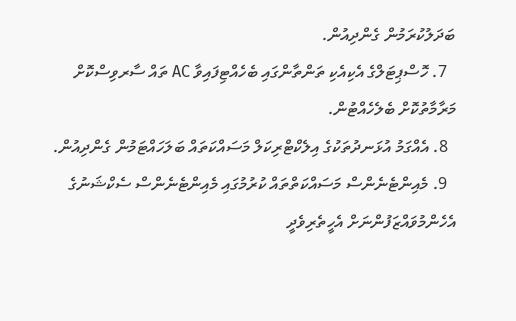ބަދަލުކުރަމުން ގެންދިއުން.
  7. ހޮސްޕިޓަލްގެ އެކިއެކި ތަންތާންގައި ބެހެއްޓިފައިވާ AC ތައް ސާރވިސްކޮށް މަރާމާތުކޮށް ބެލެހެއްޓުން.
  8. އެއްގަމު އުޅަނދުތަކުގެ އިލެކްޓްރިކަލް މަސައްކަތައް ބަލަހައްޓަމުން ގެންދިއުން.
  9. މެއިންޓެނެންސް މަސައްކަތްތައް ކުރުމުގައި މެއިންޓެނެންސް ސެކްޝަނުގެ އެހެންމުވައްޒަފުންނަށް އެހީތެރިވެދީ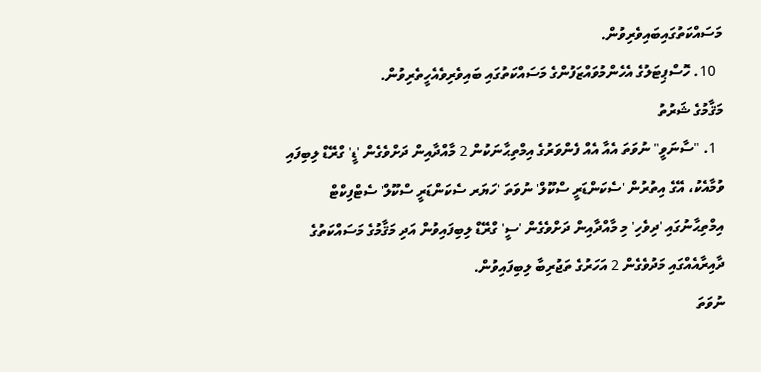މަސައްކަތުގައިބައިވެރިވުން.
  10. ހޮސްޕިޓަލުގެ އެހެންމުވައްޒަފުންގެ މަސައްކަތުގައި ބައިވެރިވެއެހީތެރިވުން.
މަޤާމުގެ ޝަރުތު
  1. "ސާނަވީ" ނުވަތަ އެއާ އެއް ފެންވަރުގެ އިމްތިޙާނަކުން 2 މާއްދާއިން ދަށްވެގެން 'ޑީ' ގްރޭޑް ލިބިފައި ވުމާއެކު، އޭގެ އިތުރުން 'ސެކަންޑަރީ ސްކޫލް' ނުވަތަ 'ހަޔަރ ސެކަންޑަރީ ސްކޫލް' ސެޓްފިކްޓް އިމްތިޙާނުގައި 'ދިވެހި' މި މާއްދާއިން ދަށްވެގެން 'ސީ' ގްރޭޑް ލިބިފައިވުން އަދި މަޤާމުގެ މަސައްކަތުގެ ދާއިރާއެއްގައި މަދުވެގެން 2 އަހަރުގެ ތަޖުރިބާ ލިބިފައިވުން.
ނުވަތަ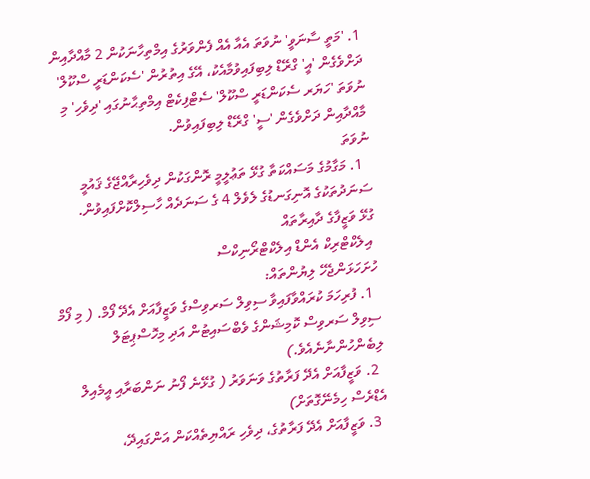1. 'މަތީ ސާނަވީ' ނުވަތަ އެއާ އެއް ފެންވަރުގެ އިމްތިހާނަކުން 2 މާއްދާއިން ދަށްވެގެން 'އީ' ގްރޭޑް ލިބިފައިވުމާއެކު، އޭގެ އިތުރުން 'ސެކަންޑަރީ ސްކޫލް' ނުވަތަ 'ހަޔަރ ސެކަންޑަރީ ސްކޫލް' ސެޓްފިކެޓް އިމްތިޙާނުގައި 'ދިވެހި' މި މާއްދާއިން ދަށްވެގެން 'ސީ' ގްރޭޑް ލިބިފައިވުން.
ނުވަތަ
  1. މަގާމުގެ މަސައްކަތާ ގުޅޭ ތަޢުލީމީ ރޮންގަކުން ދިވެހިރާއްޖޭގެ ޤައުމީ ސަނަދުތަކުގެ އޮނިގަނޑުގެ ލެވެލް 4 ގެ ސަނަދެއް ހާސިލްކޮށްފައިވުން.
ގުޅޭ ވަޒީފާގެ ދާއިރާތައް
 އިލެކްޓްރިކް އެންޑް އިލެކްޓްރޯނިކްސް
ހުށަހަޅަންޖެހޭ ލިޔުންތައް:
  1. ފުރިހަމަ ކުރައްވާފައިވާ ސިވިލް ސަރވިސްގެ ވަޒީފާއަށް އެދޭ ފޯމް. ( މި ފޯމް ސިވިލް ސަރވިސް ކޮމިޝަންގެ ވެބްސައިޓުން އަދި މިހޮސްޕިޓަލް ލިބެންހުންނާނެއެވެ.)
  2. ވަޒީފާއަށް އެދޭ ފަރާތުގެ ވަނަވަރު ( ގުޅޭނެ ފޯނު ނަންބަރާއި އީމެއިލް އެޑްރެސް ހިމެނޭގޮތަށް)
  3. ވަޒީފާއަށް އެދޭ ފަރާތުގެ، ދިވެހި ރައްޔިތެއްކަން އަންގައިދޭ،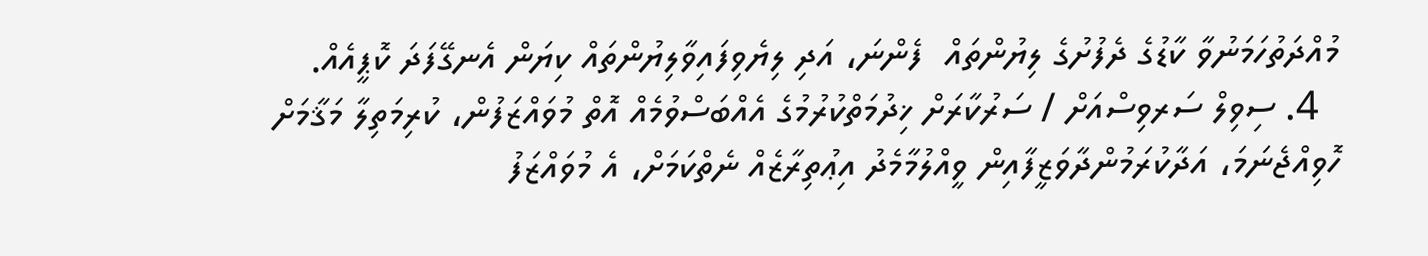މުއްދަތުހަމަނުވާ ކާޑުގެ ދެފުށުގެ ލިޔުންތައް  ފެންނަ، އަދި ލިޔެވިފައިވާލިޔުންތައް ކިޔަން އެނގޭފަދަ ކޮޕީއެއް.
  4. ސިވިލް ސަރވިސްއަށް / ސަރުކާރަށް ޚިދުމަތްކުރުމުގެ އެއްބަސްވުމެއް އޮތް މުވައްޒަފުން، ކުރިމަތިލާ މަޤާމަށް ހޮވިއްޖެނަމަ، އަދާކުރަމުންދާވަޒީފާއިން ވީއްލުމާމެދު އިޢުތިރާޒެއް ނެތްކަމަށް، އެ މުވައްޒަފު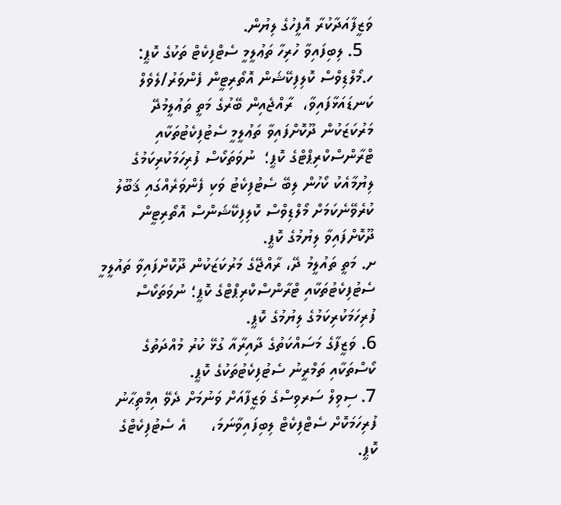ވަޒީފާއަދާކުރާ އޮފީހުގެ ލިޔުން.
  5. ލިބިފައިވާ ހުރިހާ ތަޢުލީމީ ސެޓްފިކެޓް ތަކުގެ ކޮޕީ:
ހ.މޯލްޑިވްސް ކޮލިފިކޭޝަން އޮތޯރިޓީން ފެންވަރު/ލެވެލް ކަނޑައަޅާފައިވާ،  ރާއްޖެއިން ބޭރުގެ މަތީ ތަޢުލީމުދޭ މަރުކަޒަކުން ދޫކޮށްފައިވާ ތަޢުލީމީ ސެޓުފިކެޓުތަކާއި ޓްރާންސްކްރިޕްޓްގެ ކޮޕީ؛  ނުވަތަކޯސް ފުރިހަމަކުރިކަމުގެ ލިޔުމާއެކު ކޯހުން ލިބޭ ސެޓުފިކެޓު ވަކި ފެންވަރެއްގައި ޤަބޫލު ކުރެވޭނެކަމަށް މޯލްޑިވްސް ކޮލިފިކޭޝަންސް އޮތޯރިޓީން ދޫކޮށްފައިވާ ލިޔުމުގެ ކޮޕީ.
ށ. މަތީ ތައުލީމު ދޭ، ރާއްޖޭގެ މަރުކަޒަކުން ދޫކޮށްފައިވާ ތައުލީމީ ސެޓުފިކެޓުތަކާއި ޓްރާންސްކްރިޕްޓްގެ ކޮޕީ؛ ނުވަތަކޯސް ފުރިހަމަކުރިކަމުގެ ލިޔުމުގެ ކޮޕީ.
6. ވަޒީފާގެ މަސައްކަތުގެ ދާއިރާއާ ގުޅޭ ކުރު މުއްދަތުގެ ކޯސްތަކާއި ތަމްރީނު ސެޓުފިކެޓުތަކުގެ ކޮޕީ.
7. ސިވިލް ސަރވިސްގެ ވަޒީފާއަށް ވަނުމަށް ދެވޭ އިމްތިޙާނު ފުރިހަމަކޮށް ސެޓްފިކެޓް ލިބިފައިވާނަމަ،     އެ ސެޓުފިކެޓްގެ ކޮޕީ.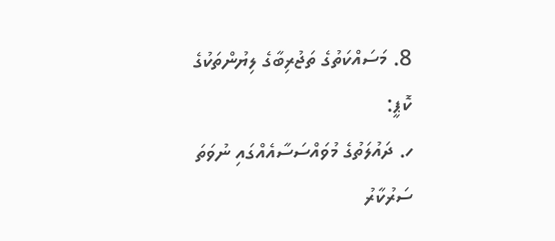8. މަސައްކަތުގެ ތަޖުރިބާގެ ލިޔުންތަކުގެ ކޮޕީ:
ހ. ދައުލަތުގެ މުވައްސަސާއެއްގައި ނުވަތަ ސަރުކާރު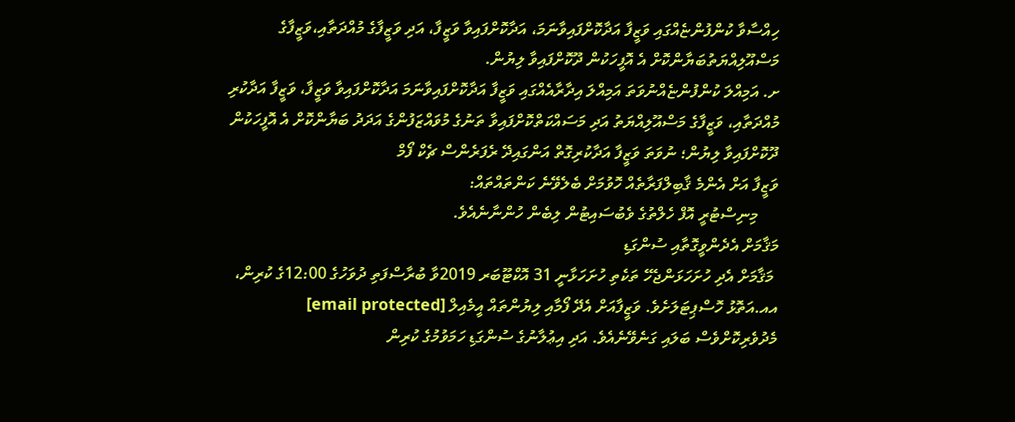ހިއްސާވާ ކުންފުންޏެއްގައި ވަޒީފާ އަދާކޮށްފައިވާނަމަ، އަދާކޮށްފައިވާ ވަޒީފާ، އަދި ވަޒީފާގެ މުއްދަތާއި،ވަޒީފާގެ މަސްއޫލިއްޔަތުބަޔާންކޮށް އެ އޮފީހަކުން ދޫކޮށްފައިވާ ލިޔުން.
ށ. އަމިއްލަ ކުންފުންޏެއްނުވަތަ އަމިއްލަ އިދާރާއެއްގައި ވަޒީފާ އަދާކޮށްފައިވާނަމަ އަދާކޮށްފައިވާ ވަޒީފާ، ވަޒީފާ އަދާކުރި މުއްދަތާއި، ވަޒީފާގެ މަސްއޫލިއްޔަތު އަދި މަސައްކަތްކޮށްފައިވާ ތަނުގެ މުވައްޒަފުންގެ އަދަދު ބަޔާންކޮށް އެ އޮފީހަކުން ދޫކޮށްފައިވާ ލިޔުން؛ ނުވަތަ ވަޒީފާ އަދާކުރިގޮތް އަންގައިދޭ ރެފަރެންސް ޗެކް ފޯމް
ވަޒީފާ އަށް އެންމެ ޤާބިލްފަރާތެއް ހޮވުމަށް ބެލެވޭނެ ކަންތައްތައް:
     މިނިސްޓުރީ އޮފް ހެލްތުގެ ވެބުސައިޓުން ލިބެން ހުންނާނެއެވެ.
މަޤާމަށް އެދެންވީގޮތާއި ސުންގަޑި
 މަޤާމަށް އެދި ހުށަހަޅަންޖެހޭ ތަކެތި ހުށަހަޅާނީ 31 އޮކްޓޫބަރ 2019ވާ ބުރާސްފަތި ދުވަހުގެ 12:00ގެ ކުރިން، އއ.އަތޮޅު ހޮސްޕިޓަލަށެވެ. ވަޒީފާއަށް އެދޭ ފޯމާއި ލިޔުންތައް އީމެއިލް [email protected] މެދުވެރިކޮށްވެސް ބަލައި ގަނެވޭނެއެވެ. އަދި އިޢުލާނުގެ ސުންގަޑި ހަމަވުމުގެ ކުރިން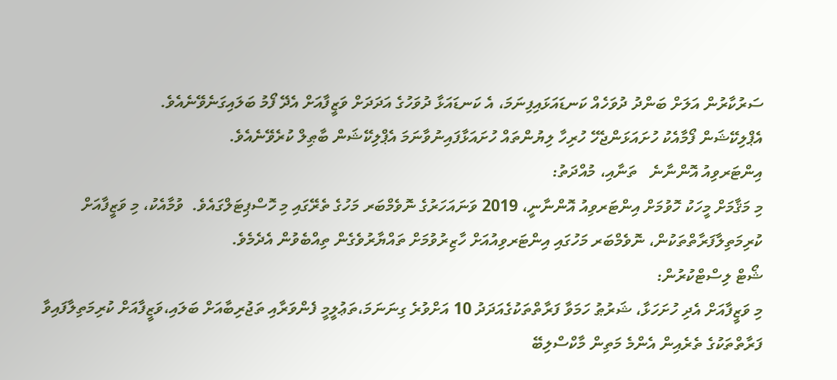ސަރުކާރުން އަލަށް ބަންދު ދުވަހެއް ކަނޑައަޅައިފިނަމަ، އެ ކަނޑައަޅާ ދުވަހުގެ އަދަދަށް ވަޒީފާއަށް އެދޭ ފޯމު ބަލައިގަނެވޭނެއެވެ.
އެޕްލިކޭޝަން ފޯމާއެކު ހުށައަޅަންޖެހޭ ހުރިހާ ލިޔުންތައް ހުށައަޅާފައިނުވާނަމަ އެޕްލިކޭޝަން ބާޠިލް ކުރެވޭނެއެވެ.
އިންޓަރވިއު އޮންނާނެ   ތަނާއި، މުއްދަތު:
މި މަޤާމަށް މީހަކު ހޮވުމަށް އިންޓަރވިއު އޮންނާނީ، 2019 ވަނައަހަރުގެ ނޮވެމްބަރ މަހުގެ ތެރޭގައި މި ހޮސްޕިޓަލްގައެވެ.  ވުމާއެކު، މި ވަޒީފާއަށް ކުރިމަތިލާފަރާތްތަކުން، ނޮވެމްބަރ މަހުގައި އިންޓަރވިއުއަށް ހާޒިރުވުމަށް ތައްޔާރުވެގެން ތިއްބެވުން އެދެމެވެ.
ޝޯޓް ލިސްޓްކުރުން:
މި ވަޒީފާއަށް އެދި ހުށަހަޅާ، ޝަރުޠު ހަމަވާ ފަރާތްތަކުގެއަދަދު 10 އަށްވުރެ ގިނަނަމަ،ތަޢުލީމީ ފެންވަރާއި ތަޖުރިބާއަށް ބަލައި،ވަޒީފާއަށް ކުރިމަތިލާފައިވާ ފަރާތްތަކުގެ ތެރެއިން އެންމެ މަތިން މާކްސްލިބޭ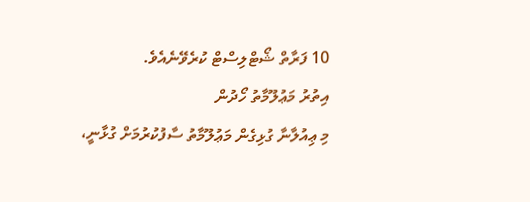10 ފަރާތް ޝޯޓްލިސްޓް ކުރެވޭނެއެވެ.
އިތުރު މަޢުލޫމާތު ހޯދުން
މި ޢިއުލާނާ ގުޅިގެން މަޢުލޫމާތު ސާފުކުރުމަށް ގުޅާނީ،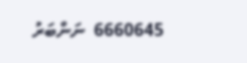6660645  ނަންބަރު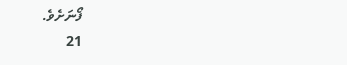ފޯނަށެވެ.
21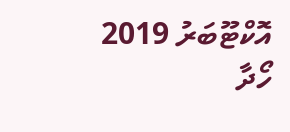އޮކްޓޫބަރު 2019
ހޯދާ